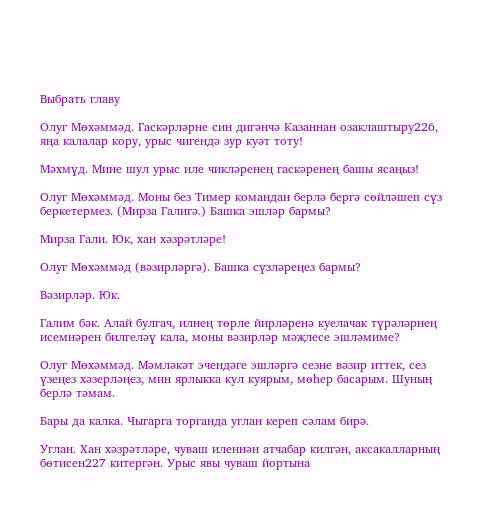Выбрать главу

Олуг Мөхәммәд. Гаскәрләрне син дигәнчә Казаннан озаклаштыру226, яңа калалар кору, урыс чигендә зур куәт тоту!

Мәхмүд. Мине шул урыс иле чикләренең гаскәренең башы ясаңыз!

Олуг Мөхәммәд. Моны без Тимер командан берлә бергә сөйләшеп сүз беркетермез. (Мирза Галигә.) Башка эшләр бармы?

Мирза Гали. Юк, хан хәзрәтләре!

Олуг Мөхәммәд (вәзирләргә). Башка сүзләреңез бармы?

Вәзирләр. Юк.

Галим бәк. Алай булгач, илнең төрле йирләренә куелачак түрәләрнең исемнәрен билгеләү кала, моны вәзирләр мәҗлесе эшләмиме?

Олуг Мөхәммәд. Мәмләкәт эчендәге эшләргә сезне вәзир иттек, сез үзеңез хәзерләңез, мин ярлыкка кул куярым, мөһер басарым. Шуның берлә тәмам.

Бары да калка. Чыгарга торганда углан кереп сәлам бирә.

Углан. Хан хәзрәтләре, чуваш иленнән атчабар килгән, аксакалларның бөтисен227 китергән. Урыс явы чуваш йортына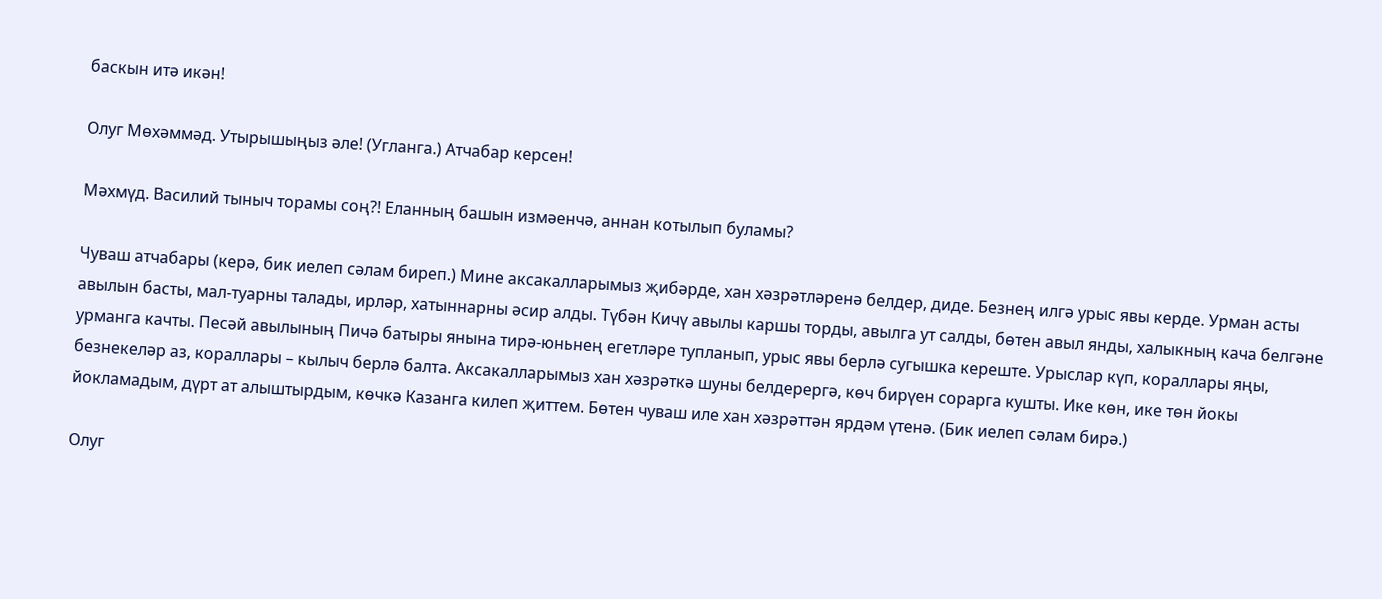баскын итә икән!

Олуг Мөхәммәд. Утырышыңыз әле! (Угланга.) Атчабар керсен!

Мәхмүд. Василий тыныч торамы соң?! Еланның башын измәенчә, аннан котылып буламы?

Чуваш атчабары (керә, бик иелеп сәлам биреп.) Мине аксакалларымыз җибәрде, хан хәзрәтләренә белдер, диде. Безнең илгә урыс явы керде. Урман асты авылын басты, мал-туарны талады, ирләр, хатыннарны әсир алды. Түбән Кичү авылы каршы торды, авылга ут салды, бөтен авыл янды, халыкның кача белгәне урманга качты. Песәй авылының Пичә батыры янына тирә-юньнең егетләре тупланып, урыс явы берлә сугышка кереште. Урыслар күп, кораллары яңы, безнекеләр аз, кораллары – кылыч берлә балта. Аксакалларымыз хан хәзрәткә шуны белдерергә, көч бирүен сорарга кушты. Ике көн, ике төн йокы йокламадым, дүрт ат алыштырдым, көчкә Казанга килеп җиттем. Бөтен чуваш иле хан хәзрәттән ярдәм үтенә. (Бик иелеп сәлам бирә.)

Олуг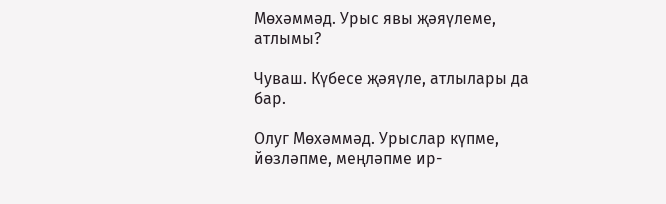Мөхәммәд. Урыс явы җәяүлеме, атлымы?

Чуваш. Күбесе җәяүле, атлылары да бар.

Олуг Мөхәммәд. Урыслар күпме, йөзләпме, меңләпме ир-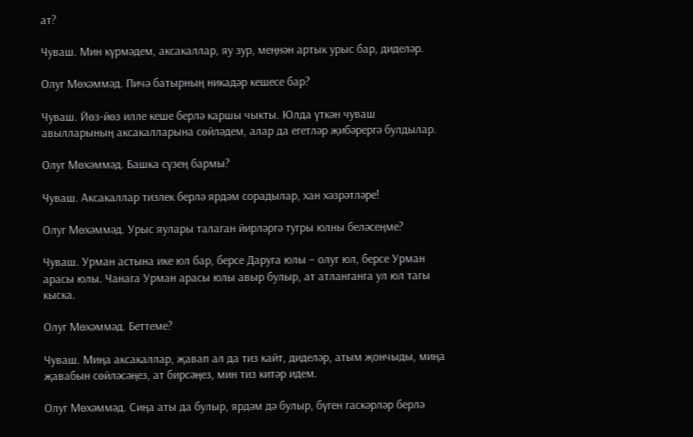ат?

Чуваш. Мин күрмәдем, аксакаллар, яу зур, меңнән артык урыс бар, диделәр.

Олуг Мөхәммәд. Пичә батырның никадәр кешесе бар?

Чуваш. Йөз-йөз илле кеше берлә каршы чыкты. Юлда үткән чуваш авылларының аксакалларына сөйләдем, алар да егетләр җибәрергә булдылар.

Олуг Мөхәммәд. Башка сүзең бармы?

Чуваш. Аксакаллар тизлек берлә ярдәм сорадылар, хан хәзрәтләре!

Олуг Мөхәммәд. Урыс яулары талаган йирләргә тугры юлны беләсеңме?

Чуваш. Урман астына ике юл бар, берсе Даруга юлы – олуг юл, берсе Урман арасы юлы. Чанага Урман арасы юлы авыр булыр, ат атланганга ул юл тагы кыска.

Олуг Мөхәммәд. Беттеме?

Чуваш. Миңа аксакаллар, җавап ал да тиз кайт, диделәр, атым җончыды, миңа җавабын сөйләсәңез, ат бирсәңез, мин тиз китәр идем.

Олуг Мөхәммәд. Сиңа аты да булыр, ярдәм дә булыр, бүген гаскәрләр берлә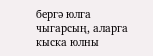бергә юлга чыгарсың, аларга кыска юлны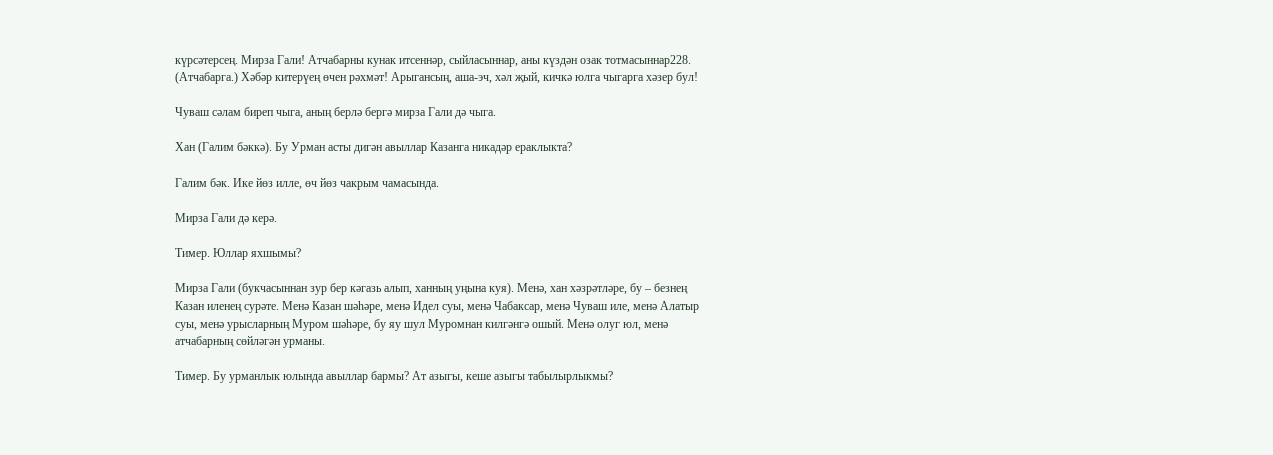күрсәтерсең. Мирза Гали! Атчабарны кунак итсеннәр, сыйласыннар, аны күздән озак тотмасыннар228. (Атчабарга.) Хәбәр китерүең өчен рәхмәт! Арыгансың, аша-эч, хәл җый, кичкә юлга чыгарга хәзер бул!

Чуваш сәлам биреп чыга, аның берлә бергә мирза Гали дә чыга.

Хан (Галим бәккә). Бу Урман асты дигән авыллар Казанга никадәр ераклыкта?

Галим бәк. Ике йөз илле, өч йөз чакрым чамасында.

Мирза Гали дә керә.

Тимер. Юллар яхшымы?

Мирза Гали (букчасыннан зур бер кәгазь алып, ханның уңына куя). Менә, хан хәзрәтләре, бу – безнең Казан иленең сурәте. Менә Казан шәһәре, менә Идел суы, менә Чабаксар, менә Чуваш иле, менә Алатыр суы, менә урысларның Муром шәһәре, бу яу шул Муромнан килгәнгә ошый. Менә олуг юл, менә атчабарның сөйләгән урманы.

Тимер. Бу урманлык юлында авыллар бармы? Ат азыгы, кеше азыгы табылырлыкмы?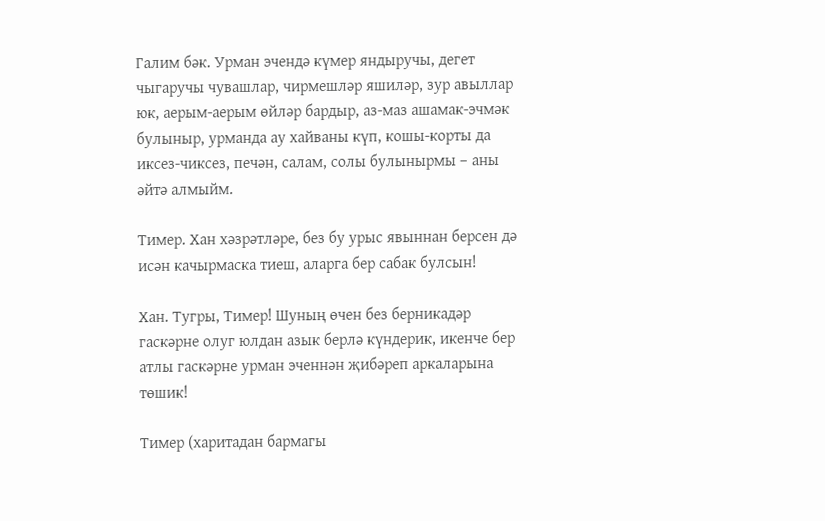Галим бәк. Урман эчендә күмер яндыручы, дегет чыгаручы чувашлар, чирмешләр яшиләр, зур авыллар юк, аерым-аерым өйләр бардыр, аз-маз ашамак-эчмәк булыныр, урманда ау хайваны күп, кошы-корты да иксез-чиксез, печән, салам, солы булынырмы – аны әйтә алмыйм.

Тимер. Хан хәзрәтләре, без бу урыс явыннан берсен дә исән качырмаска тиеш, аларга бер сабак булсын!

Хан. Тугры, Тимер! Шуның өчен без берникадәр гаскәрне олуг юлдан азык берлә күндерик, икенче бер атлы гаскәрне урман эченнән җибәреп аркаларына төшик!

Тимер (харитадан бармагы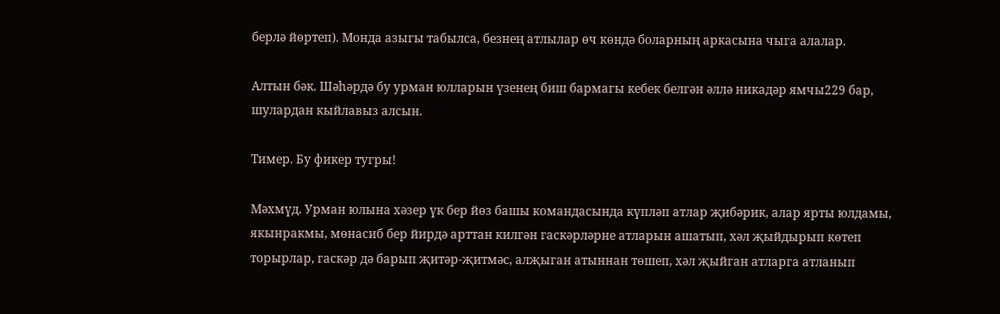берлә йөртеп). Монда азыгы табылса, безнең атлылар өч көндә боларның аркасына чыга алалар.

Алтын бәк. Шәһәрдә бу урман юлларын үзенең биш бармагы кебек белгән әллә никадәр ямчы229 бар, шулардан кыйлавыз алсын.

Тимер. Бу фикер тугры!

Мәхмүд. Урман юлына хәзер үк бер йөз башы командасында күпләп атлар җибәрик, алар ярты юлдамы, якынракмы, мөнасиб бер йирдә арттан килгән гаскәрләрне атларын ашатып, хәл җыйдырып көтеп торырлар, гаскәр дә барып җитәр-җитмәс, алҗыган атыннан төшеп, хәл җыйган атларга атланып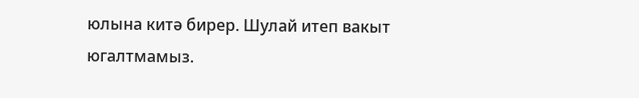юлына китә бирер. Шулай итеп вакыт югалтмамыз.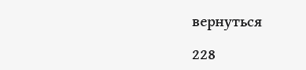вернуться

228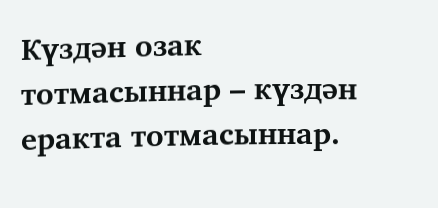Күздән озак тотмасыннар – күздән еракта тотмасыннар.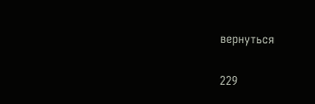вернуться

229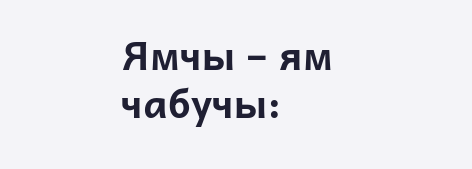Ямчы – ям чабучы: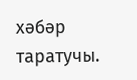хәбәр таратучы.